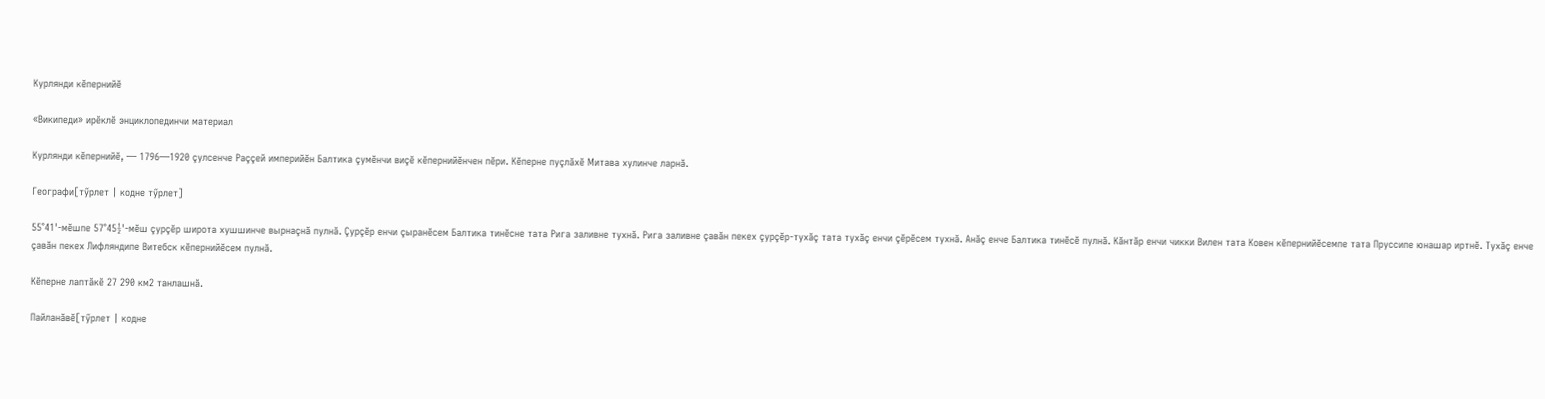Курлянди кĕпернийĕ

«Википеди» ирĕклĕ энциклопединчи материал

Курлянди кĕпернийĕ, — 1796—1920 çулсенче Раççей империйĕн Балтика çумĕнчи виçĕ кĕпернийĕнчен пĕри. Кĕперне пуçлăхĕ Митава хулинче ларнă.

Географи[тӳрлет | кодне тӳрлет]

55°41'-мĕшпе 57°45½'-мĕш çурçĕр широта хушшинче вырнаçнă пулнă. Çурçĕр енчи çыранĕсем Балтика тинĕсне тата Рига заливне тухнă. Рига заливне çавăн пекех çурçĕр-тухăç тата тухăç енчи çĕрĕсем тухнă. Анăç енче Балтика тинĕсĕ пулнă. Кăнтăр енчи чикки Вилен тата Ковен кĕпернийĕсемпе тата Пруссипе юнашар иртнĕ. Тухăç енче çавăн пекех Лифляндипе Витебск кĕпернийĕсем пулнă.

Кĕперне лаптăкĕ 27 290 км2 танлашнă.

Пайланăвĕ[тӳрлет | кодне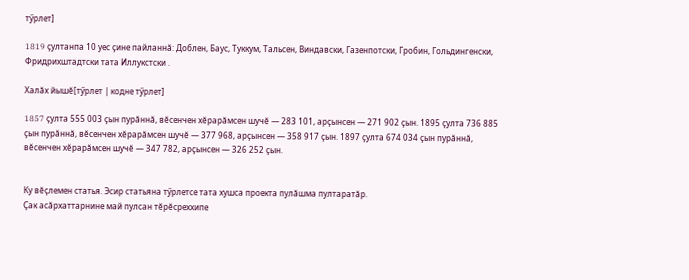тӳрлет]

1819 çултанпа 10 уес çине пайланнă: Доблен, Баус, Туккум, Тальсен, Виндавски, Газенпотски, Гробин, Гольдингенски, Фридрихштадтски тата Иллукстски .

Халăх йышĕ[тӳрлет | кодне тӳрлет]

1857 çулта 555 003 çын пурăннă, вĕсенчен хĕрарăмсен шучĕ — 283 101, арçынсен — 271 902 çын. 1895 çулта 736 885 çын пурăннă, вĕсенчен хĕрарăмсен шучĕ — 377 968, арçынсен — 358 917 çын. 1897 çулта 674 034 çын пурăннă, вĕсенчен хĕрарăмсен шучĕ — 347 782, арçынсен — 326 252 çын.


Ку вĕçлемен статья. Эсир статьяна тӳрлетсе тата хушса проекта пулăшма пултаратăр.
Çак асăрхаттарнине май пулсан тĕрĕсреххипе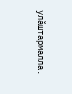улăштармалла.